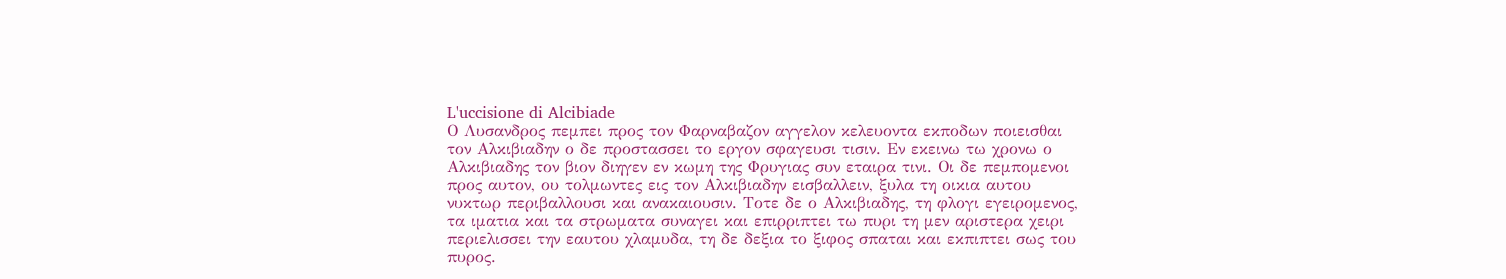L'uccisione di Alcibiade
Ο Λυσανδρος πεμπει προς τον Φαρναβαζον αγγελον κελευοντα εκποδων ποιεισθαι τον Αλκιβιαδην ο δε προστασσει το εργον σφαγευσι τισιν. Εν εκεινω τω χρονω ο Αλκιβιαδης τον βιον διηγεν εν κωμη της Φρυγιας συν εταιρα τινι. Οι δε πεμπομενοι προς αυτον, ου τολμωντες εις τον Αλκιβιαδην εισβαλλειν, ξυλα τη οικια αυτου νυκτωρ περιβαλλουσι και ανακαιουσιν. Τοτε δε ο Αλκιβιαδης, τη φλογι εγειρομενος, τα ιματια και τα στρωματα συναγει και επιρριπτει τω πυρι τη μεν αριστερα χειρι περιελισσει την εαυτου χλαμυδα, τη δε δεξια το ξιφος σπαται και εκπιπτει σως του πυρος.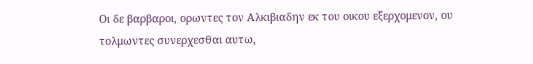Οι δε βαρβαροι, ορωντες τον Αλκιβιαδην εκ του οικου εξερχομενον, ου τολμωντες συνερχεσθαι αυτω,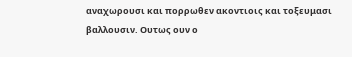αναχωρουσι και πορρωθεν ακοντιοις και τοξευμασι βαλλουσιν. Ουτως ουν ο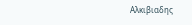Αλκιβιαδης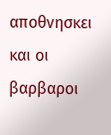αποθνησκει και οι βαρβαροι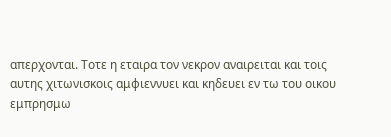απερχονται. Τοτε η εταιρα τον νεκρον αναιρειται και τοις αυτης χιτωνισκοις αμφιεννυει και κηδευει εν τω του οικου εμπρησμω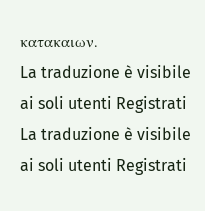κατακαιων.
La traduzione è visibile ai soli utenti Registrati
La traduzione è visibile ai soli utenti Registrati